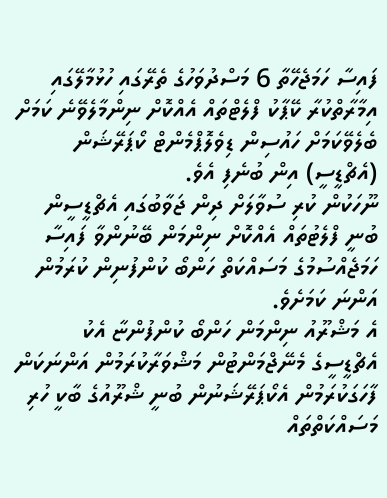ފައިސާ ހަމަޖެހޭތާ 6 މަސްދުވަހުގެ ތެރޭގައި ހުޅުމާލޭގައި އިމާރާތްކުރާ ކޭޕާކު ފްލެޓްތައް އެއްކޮށް ނިންމާލެވޭނެ ކަމަށް ބެލެވޭކަމަށް ހައުސިން ޑިވެލޮޕްމެންޓް ކޯޕަރޭޝަން (އެޗްޑީސީ) އިން ބުނެފި އެވެ.
ނޫހަކުން ކުރި ސުވާލަށް ދިން ޖަވާބުގައި އެޗްޑީސީން ބުނީ ފްލެޓުތައް އެއްކޮށް ނިންމަން ބޭނުންވާ ފައިސާ ހަމަޖެއްސުމުގެ މަސައްކަތް ހަންބޯ ކުންފުނިން ކުރަމުން އަންނަ ކަމަށެވެ.
އެ މަޝްރޫއު ނިންމަން ހަންބޯ ކުންފުންޏާ އެކު އެޗްޑީސީގެ މެނޭޖްމަންޓުން މަޝްވަރާކުރަމުން އަންނަކަން ފާހަގަކުރަމުން އެކޯޕަރޭޝަނުން ބުނީ ޝްރޫއުގެ ބާކީ ހުރި މަސައްކަތްތައް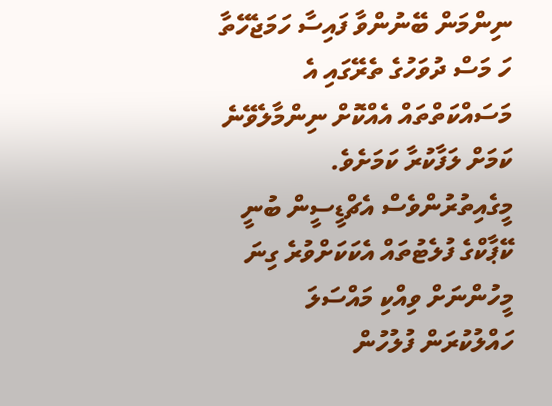ނިންމަން ބޭނުންވާ ފައިސާ ހަމަޖެހޭތާ ހަ މަސް ދުވަހުގެ ތެރޭގައި އެ މަސައްކަތްތައް އެއްކޮށް ނިންމާލެވޭނެ ކަމަށް ލަފާކުރާ ކަމަށެވެ.
މީގެއިތުރުންވެސް އެޗްޑީސީން ބުނީ ކޭޕާކްގެ ފުލެޓުތައް އެކަކަށްވުރެ ގިނަ މީހުންނަށް ވިއްކި މައްސަލަ ހައްލުކުރަން ފުލުހުން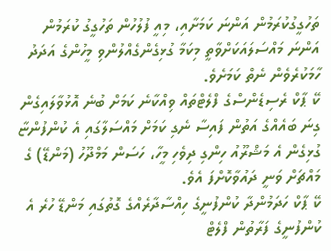ތަހުގީގުކުރަމުން އަންނަ ކަމަށާއި، މިއީ ފުލުހުން ތަހުގީގު ކުރަމުން އަންނަ މައްސަލައަކަށްވާތީ މިކަމާ ގުޅިގެންގެއްލުންވި މީހުންގެ އަދަދު ހާމަކުރެވެން ނެތް ކަމަށެވެ.
ކޭ ޕާކް ރެސިޑެންސްގެ ފްލެޓްތައް ވިއްކާނެ ކަމަށް ބުނެ އޮޅުވާލައިގެން ގިނަ ބައެއްގެ އަތުން ފައިސާ ނެގި ކަމަށް މައްސަލާގައި އެ ކުންފުންޏާ ގުޅިގެން އެ މަޝްރޫއު ހިންގި ދިވެހި މީހާ، ހަސަން މަމްދޫހު (މަންޑޭ) ގެ މައްޗަށް ވަނީ ދައުވާކޮށްފަ އެވެ.
ކޭ ޕާކް ހަދަމުންދާ ކުންފުނީގެ ހިއްސާދާރެއްގެ ގޮތުގައި މަންޑޭ ހުރެ އެ ކުންފުނީގެ ފަރާތުން ފްލެޓް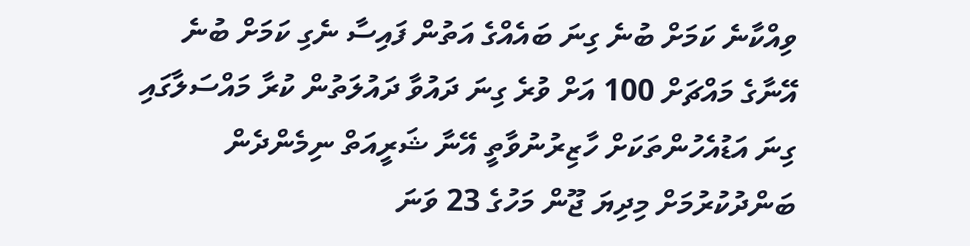ވިއްކާނެ ކަމަށް ބުނެ ގިނަ ބައެއްގެ އަތުން ފައިސާ ނެގި ކަމަށް ބުނެ އޭނާގެ މައްޗަށް 100 އަށް ވުރެ ގިނަ ދައުވާ ދައުލަތުން ކުރާ މައްސަލާގައި ގިނަ އަޑުއެހުންތަކަށް ހާޒިރުނުވާތީ އޭނާ ޝަރީއަތް ނިމެންދެން ބަންދުކުރުމަށް މިދިޔަ ޖޫން މަހުގެ 23 ވަނަ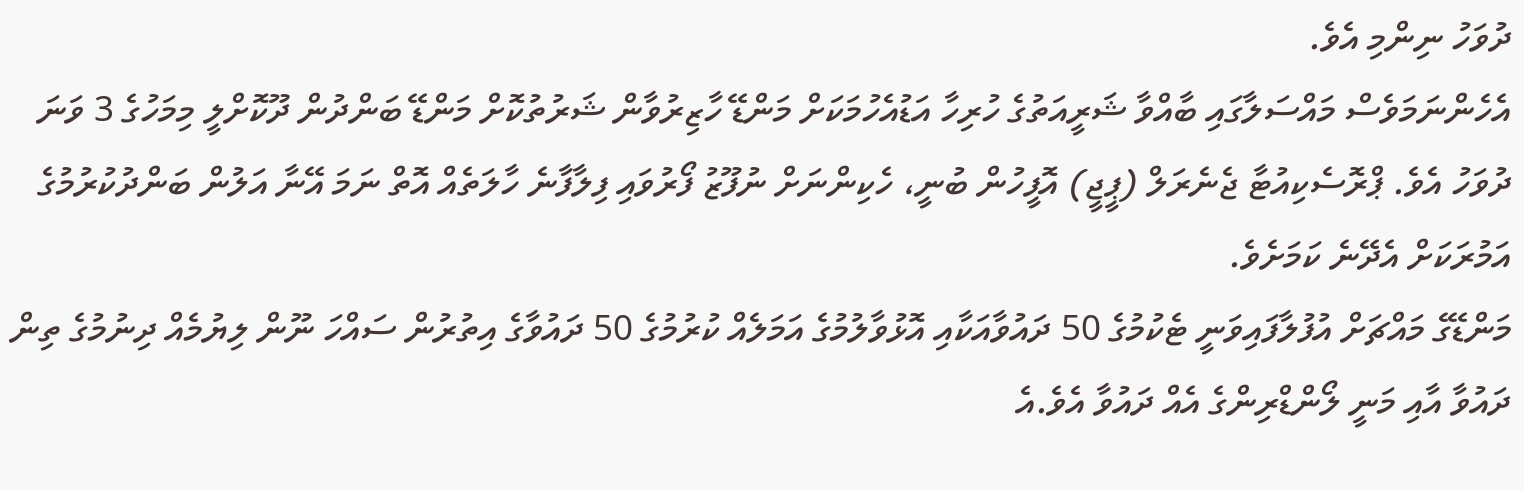ދުވަހު ނިންމި އެވެ.
އެހެންނަމަވެސް މައްސަލާގައި ބާއްވާ ޝަރީއަތުގެ ހުރިހާ އަޑުއެހުމަކަށް މަންޑޭ ހާޒިރުވާން ޝަރުތުކޮށް މަންޑޭ ބަންދުން ދޫކޮށްލީ މިމަހުގެ 3 ވަނަ ދުވަހު އެވެ. ޕްރޮސެކިއުޓާ ޖެނެރަލް (ޕީޖީ) އޮފީހުން ބުނީ، ހެކިންނަށް ނުފޫޒު ފޯރުވައި ފިލާފާނެ ހާލަތެއް އޮތް ނަމަ އޭނާ އަލުން ބަންދުކުރުމުގެ އަމުރަކަށް އެދޭނެ ކަމަށެވެ.
މަންޑޭގެ މައްޗަށް އުފުލާފައިވަނީ ޓެކުމުގެ 50 ދައުވާއަކާއި އޮޅުވާލުމުގެ އަމަލެއް ކުރުމުގެ 50 ދައުވާގެ އިތުރުން ސައްހަ ނޫން ލިޔުމެއް ދިނުމުގެ ތިން ދައުވާ އާއި މަނީ ލޯންޑްރިންގެ އެއް ދައުވާ އެވެ.އެ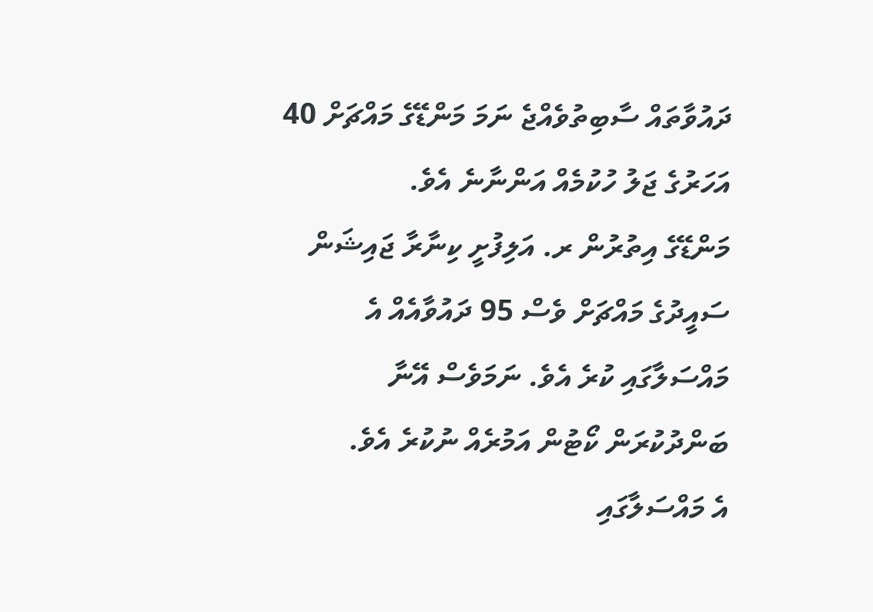ދައުވާތައް ސާބިތުވެއްޖެ ނަމަ މަންޑޭގެ މައްޗަށް 40 އަހަރުގެ ޖަލު ހުކުމެއް އަންނާނެ އެވެ.
މަންޑޭގެ އިތުރުން ރ. އަލިފުށީ ކިނާރާ ޖައިޝަން ސައީދުގެ މައްޗަށް ވެސް 95 ދައުވާއެއް އެ މައްސަލާގައި ކުރެ އެވެ. ނަމަވެސް އޭނާ ބަންދުކުރަން ކޯޓުން އަމުރެއް ނުކުރެ އެވެ.
އެ މައްސަލާގައި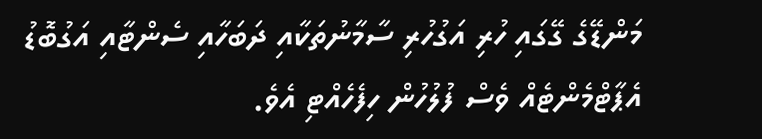މަންޑޭގެ ގޭގައި ހުރި އަގުހުރި ސާމާނުތަކާއި ދަބަހާއި ސެންޓާއި އަގުބޮޑު އެޕާޓްމެންޓެއް ވެސް ފުލުހުން ހިފެހެއްޓި އެވެ.